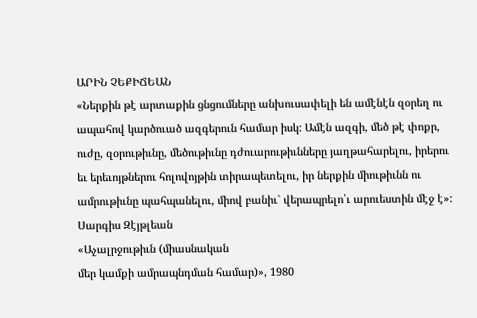ԱՐԻՆ ՉԵՔԻՃԵԱՆ
«Ներքին թէ արտաքին ցնցումները անխուսափելի են ամէնէն զօրեղ ու ապահով կարծուած ազգերուն համար իսկ: Ամէն ազգի, մեծ թէ փոքր, ուժը, զօրութիւնը, մեծութիւնը դժուարութիւնները յաղթահարելու, իրերու եւ երեւոյթներու հոլովոյթին տիրապետելու, իր ներքին միութիւնն ու ամրութիւնը պահպանելու, միով բանիւ` վերապրելո՛ւ արուեստին մէջ է»:
Սարգիս Զէյթլեան
«Աչալրջութիւն (միասնական
մեր կամքի ամրապնդման համար)», 1980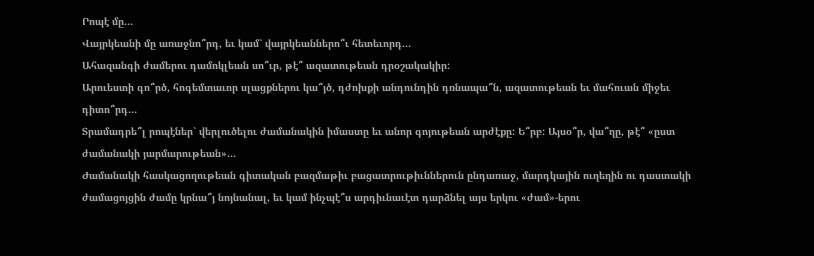Րոպէ մը…
Վայրկեանի մը առաջնո՞րդ, եւ կամ` վայրկեաններո՞ւ հետեւորդ…
Ահազանգի ժամերու դամոկլեան սո՞ւր, թէ՞ ազատութեան դրօշակակիր:
Արուեստի գո՞րծ, հոգեմտաւոր սլացքներու կա՞յծ, դժոխքի անդունդին դռնապա՞ն, ազատութեան եւ մահուան միջեւ դիտո՞րդ…
Տրամադրե՞լ րոպէներ` վերլուծելու ժամանակին իմաստը եւ անոր գոյութեան արժէքը: Ե՞րբ: Այսօ՞ր, վա՞ղը, թէ՞ «ըստ ժամանակի յարմարութեան»…
Ժամանակի հասկացողութեան գիտական բազմաթիւ բացատրութիւններուն ընդառաջ, մարդկային ուղեղին ու դաստակի ժամացոյցին ժամը կրնա՞յ նոյնանալ, եւ կամ ինչպէ՞ս արդիւնաւէտ դարձնել այս երկու «ժամ»-երու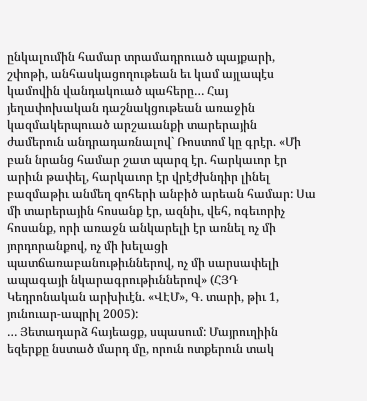ընկալումին համար տրամադրուած պայքարի, շփոթի, անհասկացողութեան եւ կամ այլապէս կամովին վանդակուած պահերը… Հայ յեղափոխական դաշնակցութեան առաջին կազմակերպուած արշաւանքի տարերային ժամերուն անդրադառնալով` Ռոստոմ կը գրէր. «Մի բան նրանց համար շատ պարզ էր. հարկաւոր էր արիւն թափել, հարկաւոր էր վրէժխնդիր լինել բազմաթիւ անմեղ զոհերի անբիծ արեան համար: Սա մի տարերային հոսանք էր, ազնիւ, վեհ, ոգեւորիչ հոսանք, որի առաջն անկարելի էր առնել ոչ մի յորդորանքով, ոչ մի խելացի պատճառաբանութիւններով, ոչ մի սարսափելի ապագայի նկարագրութիւններով» (ՀՅԴ Կեդրոնական արխիւէն. «ՎԷՄ», Գ. տարի, թիւ 1, յունուար-ապրիլ 2005):
… Յետադարձ հայեացք, սպասում: Մայրուղիին եզերքը նստած մարդ մը, որուն ոտքերուն տակ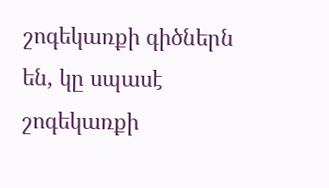շոգեկառքի գիծներն են, կը սպասէ շոգեկառքի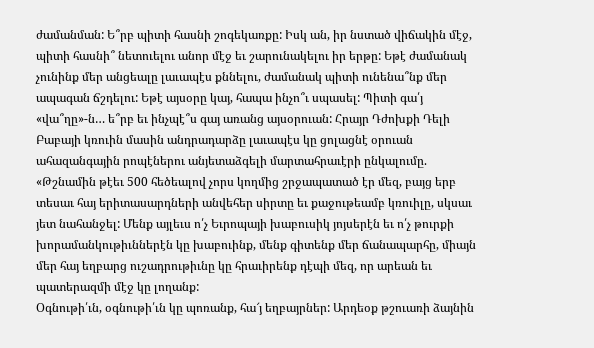ժամանման: Ե՞րբ պիտի հասնի շոգեկառքը: Իսկ ան, իր նստած վիճակին մէջ, պիտի հասնի՞ նետուելու անոր մէջ եւ շարունակելու իր երթը: Եթէ ժամանակ չունինք մեր անցեալը լաւապէս քննելու, ժամանակ պիտի ունենա՞նք մեր ապագան ճշդելու: Եթէ այսօրը կայ, հապա ինչո՞ւ սպասել: Պիտի գա՛յ «վա՞ղը»-ն… ե՞րբ եւ ինչպէ՞ս գայ առանց այսօրուան: Հրայր Դժոխքի Դելի Բաբայի կռուին մասին անդրադարձը լաւապէս կը ցոլացնէ օրուան ահազանգային րոպէներու անյետաձգելի մարտահրաւէրի ընկալումը. «Թշնամին թէեւ 500 հեծեալով չորս կողմից շրջապատած էր մեզ, բայց երբ տեսաւ հայ երիտասարդների անվեհեր սիրտը եւ քաջութեամբ կռուիլը, սկսաւ յետ նահանջել: Մենք այլեւս ո՛չ Եւրոպայի խաբուսիկ յոյսերէն եւ ո՛չ թուրքի խորամանկութիւններէն կը խաբուինք, մենք գիտենք մեր ճանապարհը, միայն մեր հայ եղբարց ուշադրութիւնը կը հրաւիրենք դէպի մեզ, որ արեան եւ պատերազմի մէջ կը լողանք:
Օգնութի՛ւն, օգնութի՛ւն կը պոռանք, հա՜յ եղբայրներ: Արդեօք թշուառի ձայնին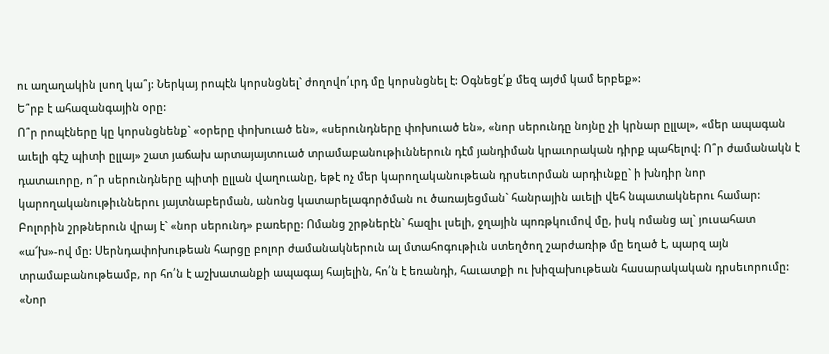ու աղաղակին լսող կա՞յ: Ներկայ րոպէն կորսնցնել` ժողովո՛ւրդ մը կորսնցնել է: Օգնեցէ՛ք մեզ այժմ կամ երբեք»:
Ե՞րբ է ահազանգային օրը:
Ո՞ր րոպէները կը կորսնցնենք` «օրերը փոխուած են», «սերունդները փոխուած են», «նոր սերունդը նոյնը չի կրնար ըլլալ», «մեր ապագան աւելի գէշ պիտի ըլլայ» շատ յաճախ արտայայտուած տրամաբանութիւններուն դէմ յանդիման կրաւորական դիրք պահելով: Ո՞ր ժամանակն է դատաւորը, ո՞ր սերունդները պիտի ըլլան վաղուանը, եթէ ոչ մեր կարողականութեան դրսեւորման արդիւնքը` ի խնդիր նոր կարողականութիւններու յայտնաբերման, անոնց կատարելագործման ու ծառայեցման` հանրային աւելի վեհ նպատակներու համար:
Բոլորին շրթներուն վրայ է` «նոր սերունդ» բառերը: Ոմանց շրթներէն` հազիւ լսելի, ջղային պոռթկումով մը, իսկ ոմանց ալ` յուսահատ «ա՜խ»-ով մը: Սերնդափոխութեան հարցը բոլոր ժամանակներուն ալ մտահոգութիւն ստեղծող շարժառիթ մը եղած է, պարզ այն տրամաբանութեամբ, որ հո՛ն է աշխատանքի ապագայ հայելին, հո՛ն է եռանդի, հաւատքի ու խիզախութեան հասարակական դրսեւորումը: «Նոր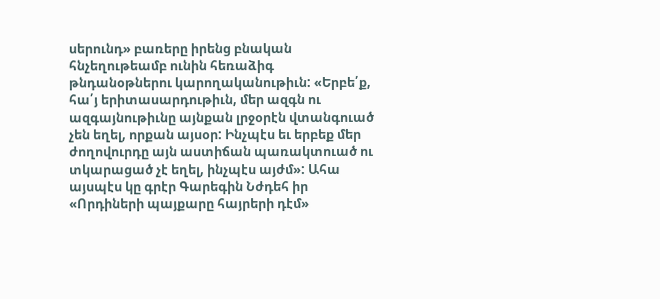սերունդ» բառերը իրենց բնական հնչեղութեամբ ունին հեռաձիգ թնդանօթներու կարողականութիւն: «Երբե՛ք, հա՛յ երիտասարդութիւն, մեր ազգն ու ազգայնութիւնը այնքան լրջօրէն վտանգուած չեն եղել, որքան այսօր: Ինչպէս եւ երբեք մեր ժողովուրդը այն աստիճան պառակտուած ու տկարացած չէ եղել, ինչպէս այժմ»: Ահա այսպէս կը գրէր Գարեգին Նժդեհ իր «Որդիների պայքարը հայրերի դէմ»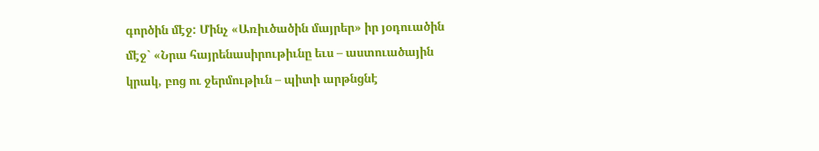գործին մէջ: Մինչ «Առիւծածին մայրեր» իր յօդուածին մէջ` «Նրա հայրենասիրութիւնը եւս – աստուածային կրակ, բոց ու ջերմութիւն – պիտի արթնցնէ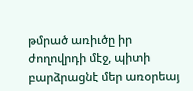թմրած առիւծը իր ժողովրդի մէջ, պիտի բարձրացնէ մեր առօրեայ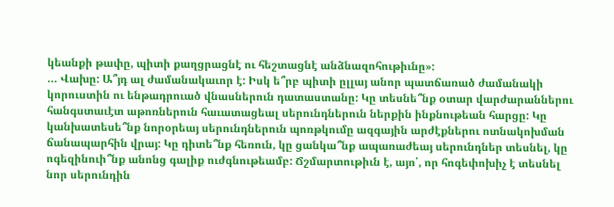կեանքի թափը, պիտի քաղցրացնէ ու հեշտացնէ անձնազոհութիւնը»:
… Վախը: Ա՞յդ ալ ժամանակաւոր է: Իսկ ե՞րբ պիտի ըլլայ անոր պատճառած ժամանակի կորուստին ու ենթադրուած վնասներուն դատաստանը: Կը տեսնե՞նք օտար վարժարաններու հանգստաւէտ աթոռներուն հաւատացեալ սերունդներուն ներքին ինքնութեան հարցը: Կը կանխատեսե՞նք նորօրեայ սերունդներուն պոռթկումը ազգային արժէքներու ոտնակոխման ճանապարհին վրայ: Կը դիտե՞նք հեռուն, կը ցանկա՞նք ապառաժեայ սերունդներ տեսնել, կը ոգեզինուի՞նք անոնց գալիք ուժգնութեամբ: Ճշմարտութիւն է, այո՛, որ հոգեփոխիչ է տեսնել նոր սերունդին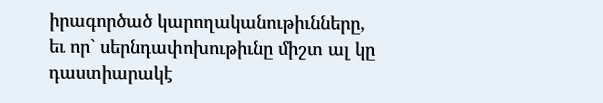իրագործած կարողականութիւնները, եւ որ` սերնդափոխութիւնը միշտ ալ կը դաստիարակէ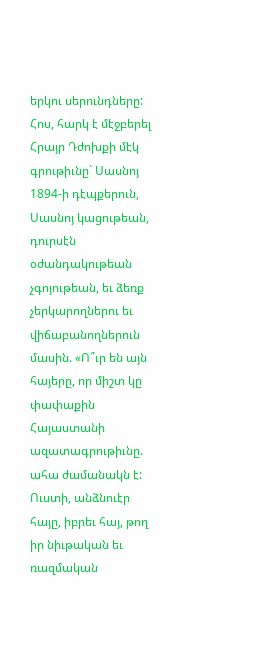երկու սերունդները: Հոս, հարկ է մէջբերել Հրայր Դժոխքի մէկ գրութիւնը` Սասնոյ 1894-ի դէպքերուն, Սասնոյ կացութեան, դուրսէն օժանդակութեան չգոյութեան, եւ ձեռք չերկարողներու եւ վիճաբանողներուն մասին. «Ո՞ւր են այն հայերը, որ միշտ կը փափաքին Հայաստանի ազատագրութիւնը. ահա ժամանակն է: Ուստի, անձնուէր հայը, իբրեւ հայ, թող իր նիւթական եւ ռազմական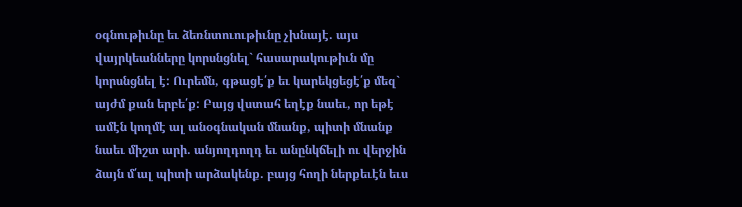օգնութիւնը եւ ձեռնտուութիւնը չխնայէ. այս վայրկեանները կորսնցնել` հասարակութիւն մը կորսնցնել է: Ուրեմն, գթացէ՛ք եւ կարեկցեցէ՛ք մեզ` այժմ քան երբե՛ք: Բայց վստահ եղէք նաեւ, որ եթէ ամէն կողմէ ալ անօգնական մնանք, պիտի մնանք նաեւ միշտ արի. անյողդողդ եւ անընկճելի ու վերջին ձայն մ՛ալ պիտի արձակենք. բայց հողի ներքեւէն եւս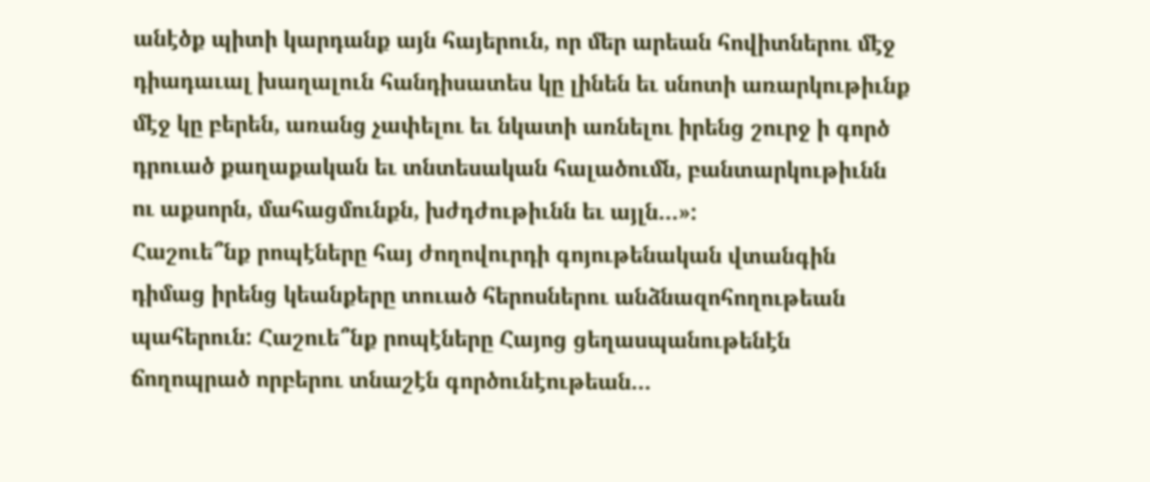անէծք պիտի կարդանք այն հայերուն, որ մեր արեան հովիտներու մէջ դիադաւալ խաղալուն հանդիսատես կը լինեն եւ սնոտի առարկութիւնք մէջ կը բերեն, առանց չափելու եւ նկատի առնելու իրենց շուրջ ի գործ դրուած քաղաքական եւ տնտեսական հալածումն, բանտարկութիւնն ու աքսորն, մահացմունքն, խժդժութիւնն եւ այլն…»:
Հաշուե՞նք րոպէները հայ ժողովուրդի գոյութենական վտանգին դիմաց իրենց կեանքերը տուած հերոսներու անձնազոհողութեան պահերուն: Հաշուե՞նք րոպէները Հայոց ցեղասպանութենէն ճողոպրած որբերու տնաշէն գործունէութեան…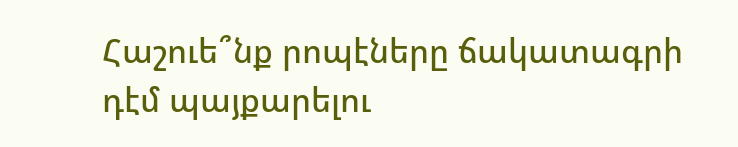Հաշուե՞նք րոպէները ճակատագրի դէմ պայքարելու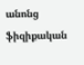անոնց ֆիզիքական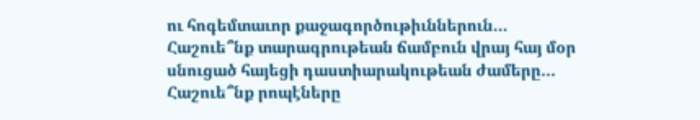ու հոգեմտաւոր քաջագործութիւններուն… Հաշուե՞նք տարագրութեան ճամբուն վրայ հայ մօր սնուցած հայեցի դաստիարակութեան ժամերը… Հաշուե՞նք րոպէները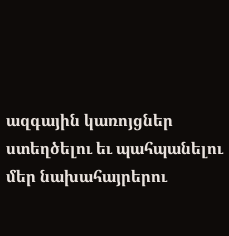ազգային կառոյցներ ստեղծելու եւ պահպանելու մեր նախահայրերու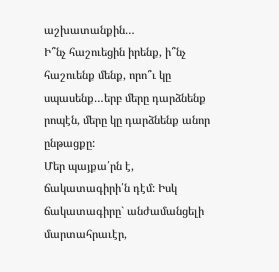աշխատանքին…
Ի՞նչ հաշուեցին իրենք, ի՞նչ հաշուենք մենք, որո՞ւ կը սպասենք…երբ մերը դարձնենք րոպէն, մերը կը դարձնենք անոր ընթացքը:
Մեր պայքա՛րն է, ճակատագիրի՛ն դէմ: Իսկ ճակատագիրը` անժամանցելի մարտահրաւէր,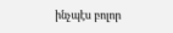ինչպէս բոլոր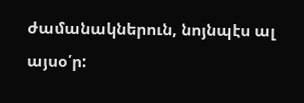ժամանակներուն, նոյնպէս ալ այսօ՛ր: